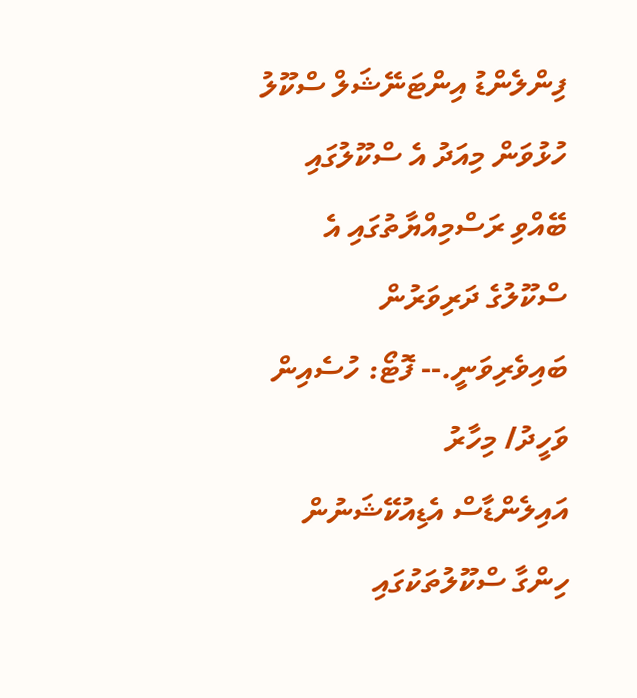ފިންލެންޑު އިންޓަނޭޝަލް ސްކޫލު ހުޅުވަން މިއަދު އެ ސްކޫލުގައި ބޭއްވި ރަސްމިއްޔާތުގައި އެ ސްކޫލުގެ ދަރިވަރުން ބައިވެރިވަނީ.-- ފޮޓޯ: ހުސެއިން ވަހީދު/ މިހާރު
އައިލެންޑާސް އެޑިއުކޭޝަނުން ހިންގާ ސްކޫލުތަކުގައި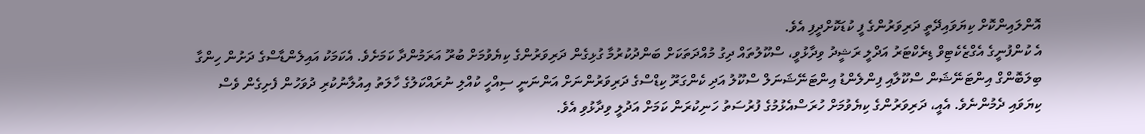އޮންލައިންކޮށް ކިޔަވައިދޭތީ ދަރިވަރުންގެ ފީ ކުޑަކޮށްދީފި އެވެ.
އެ ކުންފުނީގެ އެގްޒެކެޓިވް ޑިރެކްޓަރު އަދްލީ ރަޝީދު ވިދާޅުވީ، ސްކޫލުތައް ދިގު މުއްދަތަކަށް ބަންދުކުރުމާ ގުޅިގެން ދަރިވަރުންގެ ކިޔެވުމަށް ބުރޫ އަރަމުންދާ ކަމަށެވެ. އެކަމަކު އައިލެންޑާސްގެ ދަށުން ހިންގާ ބިލަބޮންގް އިންޓަނޭޝަން ސްކޫލާއި ފިންލެންޑު އިންޓަނޭޝަނަލް ސްކޫލު އަދި ކެންގަރޫ ކިޑްސްގެ ދަރިވަރުންނަށް އަންނަނީ ސިއްހީ ކުއްލި ނުރައްކަލުގެ ހާލަތު އިއުލާނުކުރި ދުވަހުން ފެށިގެން ވެސް ކިޔަވައި ދެމުންނެވެ. އެއީ، ދަރިވަރުންގެ ކިޔެވުމަށް ހުރަސްއެޅުމުގެ ފުރުސަތު ހަނިކުރަން ކަމަށް އަދުލީ ވިދާޅުވި އެވެ.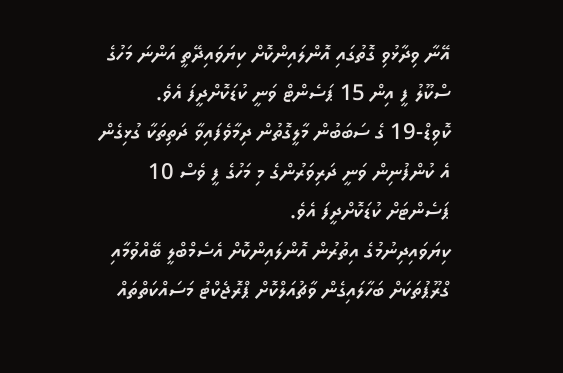އޭނާ ވިދާޅުވި ގޮތުގައި އޮންލައިންކޮށް ކިޔަވައިދޭތީ އަންނަ މަހުގެ ސްކޫލު ފީ އިން 15 ޕަސެންޓް ވަނީ ކުޑަކޮށްދީފަ އެވެ. ކޮވިޑް-19 ގެ ސަބަބުން މާލީގޮތުން ދިމާވެފައިވާ ދަތިތަކާ ގުޅިގެން އެ ކުންފުނިން ވަނީ ދަރިވަރުންގެ މި މަހުގެ ފީ ވެސް 10 ޕަސެންޓަށް ކުޑަކޮށްދީފަ އެވެ.
ކިޔަވައިދިނުމުގެ އިތުރުން އޮންލައިންކޮށް އެސެމްބްލީ ބޭއްވުމާއި ގްރޫޕުތަކަށް ބަހާލައިގެން ވާޗުއަލްކޮށް ޕްރޮޖެކްޓު މަސައްކަތްތައް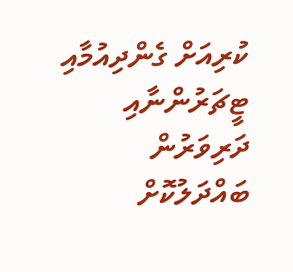ކުރިއަށް ގެންދިއުމާއި ޓީޗަރުންނާއި ދަރިވަރުން ބައްދަލުކޮށް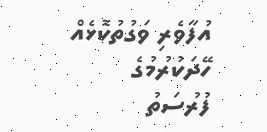އުފާވެރި ވަގުތުކޮޅެއް ހޭދަކުރުމުގެ ފުރުސަތު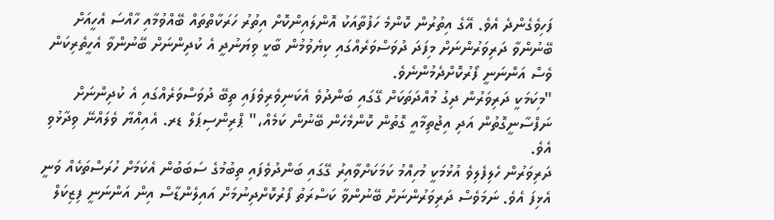ފަހިވެގެންދެ އެވެ. އޭގެ އިތުރުން ކޮންމެ ހަފުތާއަކު އޮންލައިންކޮށް އިތުރު ހަރަކާތްތައް ބޭއްވުމާއި ހާއްސަ އެހީއަށް ބޭނުންވާ ދަރިވަރުންނަށް މިފަދަ ދުވަސްވަރެއްގައި ކިޔެވުމުން ބާކީ ވިޔަނުދީ އެ ކުދިންނަށް ބޭނުންވާ އެހީތެރިކަން ވެސް އަންނަނީ ފޯރުކޮށްދެމުންނެވެ.
"މިކަމަކީ ދަރިވަރުން ދިގު މުއްދަތަކަށް ގޭގައި ބަންދުވެ އެކަނިވެރިވެފައި ތިބޭ ދުވަސްވަރެއްގައި އެ ކުދިންނަށް ނަފްސާނީގޮތުން އަދި އިޖުތިމާއީ ގޮތުން ކޮންމެހެން ބޭނުން ކަމެއް،" ޕްރިންސިޕަލް ޑރ. އެއިއްޔާ ވެލައްނޭ ވިދާޅުވި އެވެ.
ދަރިވަރުން ހެލިފެލިވެ އުޅުމަކީ މުހިއްމު ކަމަކަށްވާއިރު ގޭގައި ބަންދުވެފައި ތިބުމުގެ ސަބަބުން އެކަމަށް ހުރަސްތަކެއް ވަނީ އެޅިފަ އެވެ. ނަމަވެސް ދަރިވަރުންނަށް ބޭނުންވާ ކަސްރަތު ފޯރުކޮށްދިނުމަށް އައިލެންޑާސް އިން އަންނަނީ ފިޒިކަލް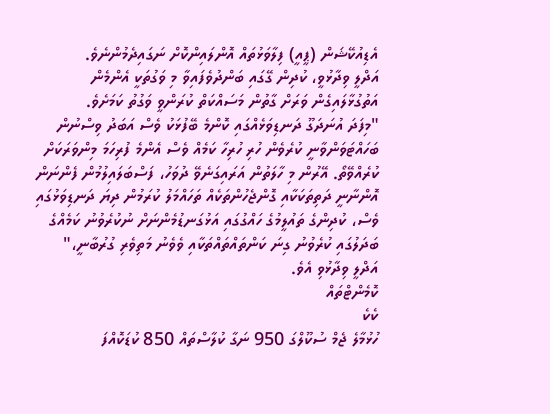އެޑިއުކޭޝަން (ޕީއީ) ފިލާވަޅުތައް އޮންލައިންކޮށް ނަގައިދެމުންނެވެ.
އަދްލީ ވިދާޅުވީ، ކުދިން ގޭގައި ބަންދުވެފައިވާ މި ވަގުތަކީ އެންމެން އަތުގުޅާލައިގެން ވަރަށް ގާތުން މަސައްކަތް ކުރަންވީ ވަގުތު ކަމަށެވެ.
"މިފަދަ އުނަދަގޫ ދަނޑިވަޅެއްގައި ކޮންމެ ބޭފުޅަކު ވެސް އަބަދު ވިސްނުން ބަހައްޓަވަންވާނީ ކުރެވެން ހުރި ހުރިހާ ކަމެއް ވެސް އެންމެ ފުރިހަމަ މިންވަރަކަށް ކުރެއްވޭތޯ. އޭރުން މި ހާލަތުން އަރައިގަނެވޭ ދުވަހު، ފަސްބަލައިލުމުން ފެންނަން އޮންނާނީ ދަތިތަކަކާއި ގޮންޖެހުންތަކެއް ތަހައްމަލު ކުރަމުން ދިޔަ ދަނޑިވަޅުގައި ވެސް، ކުދިންގެ ތައުލީމުގެ ހައްގުގައި އަޅުގަނޑުމެންނަށް ނުކުރެވުނު ކަމެއްގެ ބަދަލުގައި ކުރެވުނު ގިނަ ކަންތައްތައްތަކާއި ވެވެނު މަތިވެރި ގުރުބާނީ،" އަދްލީ ވިދާޅުވި އެވެ.
ކޮމެންޓްތައް
ކެކެ
ހުޅުމާލެ ޖެމް ސުކޫލްގަ 950 ނަގާ ކުލާސްތައް 850 ކުޑަކޮއްފަ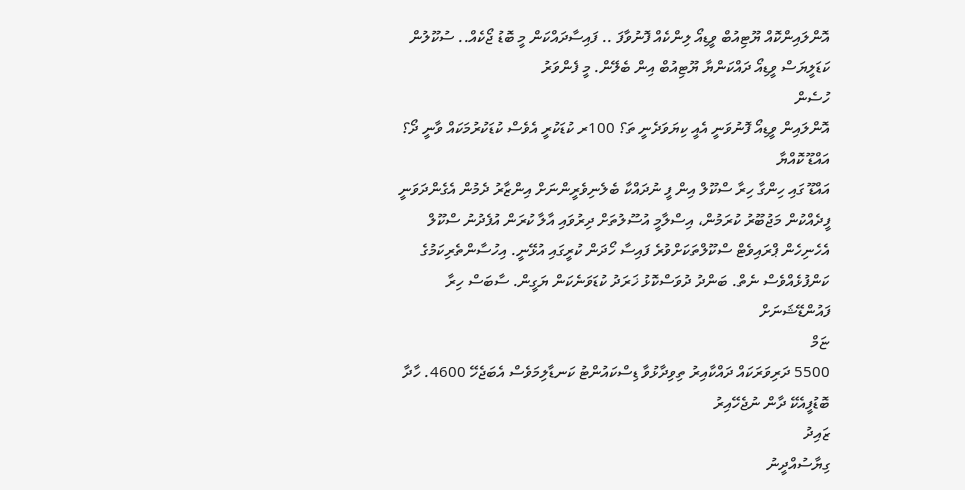އޮންލައިންކޮއް ޔޫޓިއުބް ވީޑިއޯ ލިންކެއް ފޮނުވާފަ .. ފައިސާދައްކަން މީ ބޮޑު ޖޯކެއް.. ސުކޫލުން ކަޑަލީޔަސް ވީޑިއޯ ދައްކަންޔާ ޔޫޓިއުބް އިން ބެލޭން. މީ ފެންވަރު
ހުސެން
އޮންލައިން ވީޑިއޯ ފޮނުވަނީ އެއީ ކިޔަވަދެނީ ތަ؟ 100ރ ކުޑަކުރީ އެވެސް ކުޑަކުރުމަކައް ވާނީ ދޯ؟
އައްޑޫ ކޮއްޔާ
އައްޑޫ ގައި ހިންގާ ހިރާ ސްކޫލް އިން ފީ ނުދައްކާ ބެލެނިވެރީންނަށް އިންޒާރު ދެމުން އެގެންދަވަނީ ފީދެއްކުން މަޖުބޫރު ކުރަމުން، އިސްލާމީ އުސޫލުތަށް ދިރުވައި އާލާ ކުރަން އުފެދުނު ސްކޫލް އެހެނިހެން ޕްރައިވެޓް ސްކޫލްތަކަށްވުރެ ފައިސާ ހޯދަން ކުރީގައި އުޅޭނީ. އިހުސާންތެރިކަމުގެ ކަންފުޅެއްވެސް ނެތް. ބަންދު ދުވަސްކޮޅު ޚަރަދު ކުޑަވަނެކަން ޔަގީން. ސާބަސް ހިރާ ފައުންޑޭޝަނަށް
ޏަމް
5500 ދަރިވަރަކައް ދައްކާއިރު ތިވިދާޅުވާ ޑިސްކައުންޓު ކަނޑާލިމަވެސް އެބަޖެހޭ 4600. ހާދާ ބޮޑުފީއެކޭ ދާން ނުޖެހޭއިރު
ޒައިދު
ގިޔާސުއްދީނު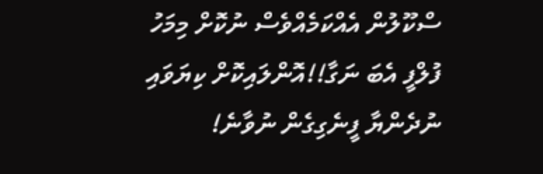ސްކޫލުން އެއްކަމެއްވެސް ނުކޮށް މިމަހު ފުލްފީ އެބަ ނަގާ!!އޮންލައިކޮށް ކިޔަވައި ނުދެންޔާ ފީނެގިގެން ނުވާނެ!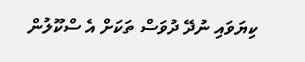ކިޔަވައި ނުދޭ ދުވަސް ތަކަށް އެ ސްކޫލުން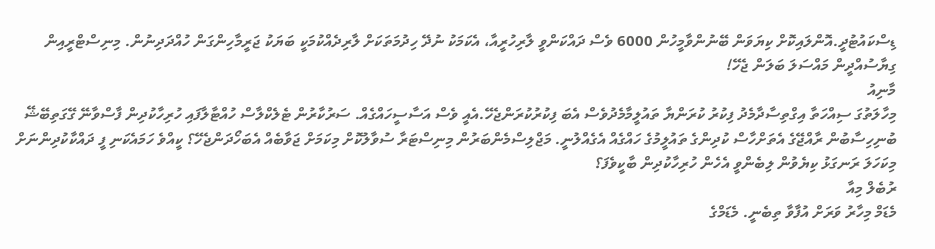ޑިސްކައުޓުދީ.އޮންލައިކޮށް ކިޔަވަން ބޭނުންވާމީހުން 6000 ވެސް ދައްކަންވީ ލާރިހުރީއާ، އެކަމަކު ނުދޭ ހިދުމަތަކަށް ލާރިދެއްކުމަކީ ބަޔަކު ޖަރީމާހިންގަން ހުއްދަދިނުން. މިނިސްޓްރީއިން ގިޔާސުއްދީން މައްސަލަ ބަލަން ޖެހޭ!
މާނިއު
މިހާލަތުގަ ސިއްހަތާ އިގްތިސާދާމެދު ފިކުރު ކުރަންޔާ ތައުލީމާމެދުވެސް އެބަ ފިކުރުކުރަންޖެހޭ.އެއީ ވެސް އަސާސީހައްގެއް. ސަރުކާރުން ޓެލެކްލާސް ހުއްޓާލާފައި ހުރިހާކުދިން ފާސްވާނޭ ގޭގަތިބޭޝޭ ބުނިހިސާބުން ރާއްޖޭގެ އެތަށްހާސް ކުދިންގެ ތައުލީމުގެ ހައްގެއް އެގެއްލުނީ. މަޖްލިސްމެންބަރުން މިނިސްޓަރާ ސުވާލުކޮށް މިކަމަށް ޖަވާބެއް އެބަހޯދަންޖެހޭ؟ ކީއްވެ ހަމައެކަނި ފީ ދައްކާކުދިންނަށް މިކަހަލަ ރަނގަޅު ކިޔެވުން ލިބެންވީ އެހެން ހުރިހާކުދިން ބާކީވެފަ؟
ރުބެލް މިއާ
މެޑަމް މިހާރު ވަރަށް އުފާވާ ތިބެނީ. މެޑަމްގެ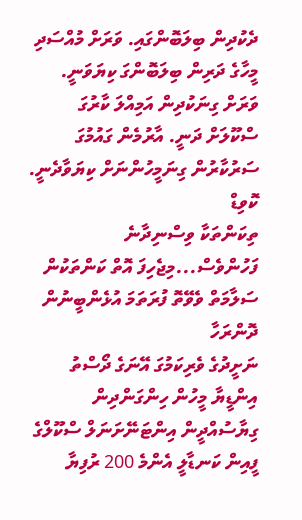ދެކުދިން ބިލަބޮންގައި. ވަރަށް މުއްސަދި މީހާގެ ދަރިން ބިލަބޮންގަ ކިޔަވަނީ. ވަރަށް ގިނަކުދިން އަމިއްލަ ކާރުގަ ސްކޫލަށް ދަނީ. އާރުމެން ގައުމުގަ ސަރުކާރުން ގިނަމީހުންނަށް ކިޔަވާދެނީ.
ކޮވިޑް
ތިކަންތަކާ ވިސްނިދާނެ ފަހުންވެސް...މިޖެހިފަ އޮތް ކަންތަކުން ސަލާމަތް ވެވޭތޮ ފުރަތަމަ އުޅެންބީނުން
ދޮންރަހާ
ނަށީދުގެ ވެރިކަމުގަ އޭނަގެ ދޯސްތު އިންޑީޔާ މީހުން ހިންގަންދިން ގިޔާސުއްދީން އިންޓަނޭށަނަލް ސްކޫލްގެ ފީއިން ކަނޑާލީ އެންމެ 200 ރުފިޔާ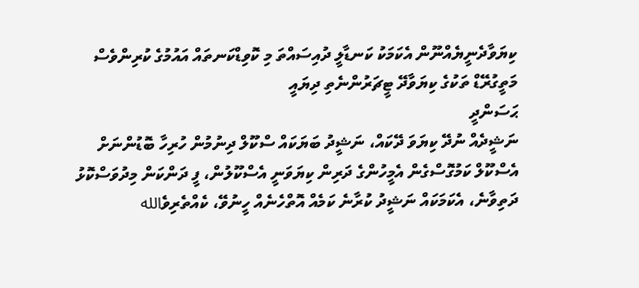ކިޔަވާދެނީޔެއްނޫން އެކަމަކު ކަނޑާލީ ދުއިސައްތަ މި ކޮވިޑްކަނތައް އައުމުގެ ކުރިންވެސް މަތީގުރޭޑް ތަކުގެ ކިޔަވާދޭ ޓީޗަރުންނެތި ދިޔައީ
ޙަސަންދީ
ނަޝީދެއް ނުދޭ ކިޔަވަ ދޭކައް، ނަޝީދު ބަޔަކައް ސްކޫލް ދިނުމުން ހުރިހާ ބޮޑުންނަށް އެސްކޫލް ކަމުގޮސްގެން އެމީހުންގެ ދަރިން ކިޔަވަނީ އެސްކޫލުން، ފީ ދަންކަން މިދުވަސްކޮޅު ދަތިވާނެ، އެކަމަކައް ނަޝީދު ކުރާނެ ކަމެއް އޮތްހެނެއް ހީނުވޭ، ކެއްތެރިވެالله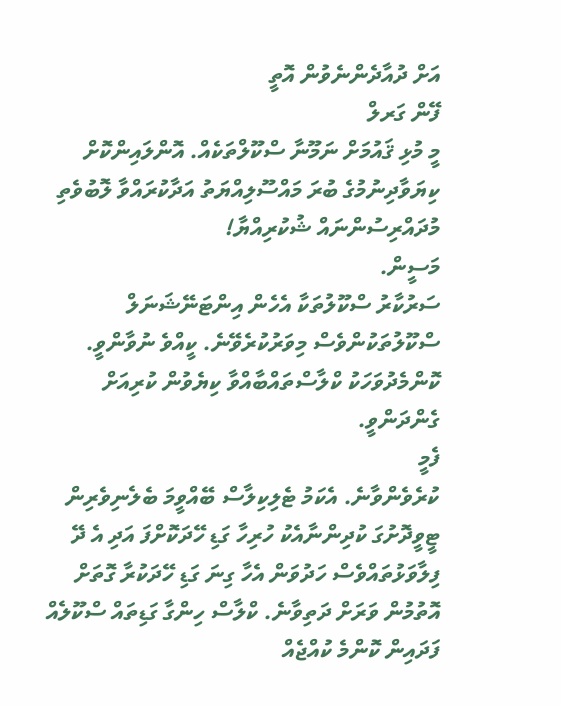އަށް ދުއާދެންނެވުން އޮތީ
ފޭން ގަރލް
މީ މުޅި ޤައުމަށް ނަމޫނާ ސްކޫލްތަކެއް. އޮންލައިންކޮށް ކިޔަވާދިނުމުގެ ބުރަ މައްސޫލިއްޔަތު އަދާކުރައްވާ ލޮބުވެތި މުދައްރިސުންނައް ޝުކުރިއްޔާ!
މަސީން.
ސަރުކާރު ސްކޫލުތަކާ އެހެން އިންޓަނޭޝަނަލް ސްކޫލުތަކުންވެސް މިވަރުކުރެވޭނެ. ކީއްވެ ނުވާންވީ. ކޮންމެދުވަހަކު ކްލާސްތައްބާއްވާ ކިޔެވުން ކުރިއަށް ގެންދަންވީ.
ފެމީ
ކުރެވެންވާނެ. އެކަމު ޓެލިކިލާސް ބޭއްވީމަ ބެލެނިވެރިން ޓީވީދޮށުގަ ކުދިންނާއެކު ހުރިހާ ގަޑި ހޭދަކޮށްފަ އަދި އެ ދޭ ފިލާވަޅުތައްވެސް ހަދުވަން އެހާ ގިނަ ގަޑި ހޭދަކުރާ ގޮތަށް އޮތުމުން ވަރަށް ދަތިވާނެ. ކްލާސް ހިންގާ ގަޑިތައް ސްކޫލެއް ފަދައިން ކޮންމެ ކުއްޖެއް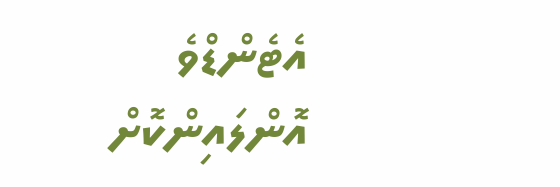އެޓެންޑްވެ އޮންލައިންކޮށް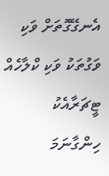އެނގޭގޮތަށް ވަކި ވަގުތަކު ވަކި ކްލާހެއް ޓީޗަރާއެކު ހިންގާނަމަ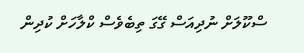ސްކޫލަށް ނުދިއަސް ގޭގަ ތިބެވެސް ކްލާހަށް ކުދިން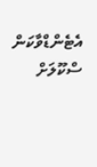އެޓެންޑްވާކަން ސްކޫލަށް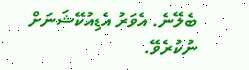ބެލޭނެ. އެވަރު އެޑިއުކޭޝަނަށް ނުކުރެވޭ.